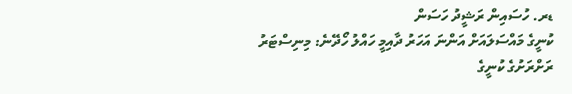ޑރ. ހުސައިން ރަޝީދު ހަސަން
ކުނީގެ މައްސަލައަށް އަންނަ އަހަރު ދާއިމީ ހައްލު ހޯދޭނެ: މިނިސްޓަރު
ރަށްރަށުގެ ކުނީގެ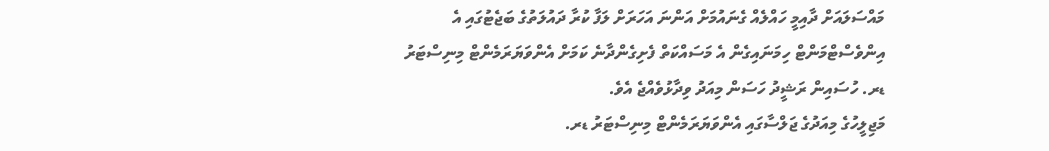މައްސަލައަށް ދާއިމީ ހައްލެއް ގެނައުމަށް އަންނަ އަހަރަށް ލަފާ ކުރާ ދައުލަތުގެ ބަޖެޓުގައި އެ އިންވެސްޓްމަންޓް ހިމަނައިގެން އެ މަސައްކަތް ފެށިގެންދާނެ ކަމަށް އެންވަޔަރަމެންޓް މިނިސްޓަރު ޑރ. ހުސައިން ރަޝީދު ހަސަން މިއަދު ވިދާޅުވެއްޖެ އެވެ.
މަޖިލީހުގެ މިއަދުގެ ޖަލްސާގައި އެންވަޔަރަމެންޓް މިނިސްޓަރު ޑރ.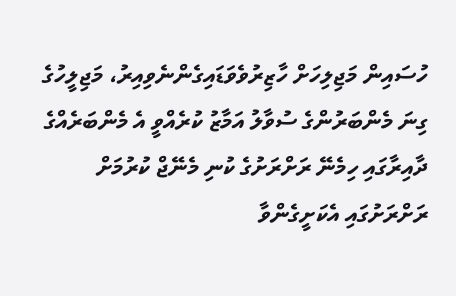ހުސައިން މަޖިލިހަށް ހާޒިރުވެވަޑައިގެންނެވިއިރު، މަޖިލީހުގެ ގިނަ މެންބަރުންގެ ސުވާލު އަމާޒު ކުރެއްވީ އެ މެންބަރެއްގެ ދާއިރާގައި ހިމެނޭ ރަށްރަށުގެ ކުނި މެނޭޖް ކުރުމަށް ރަށްރަށުގައި އެކަށީގެންވާ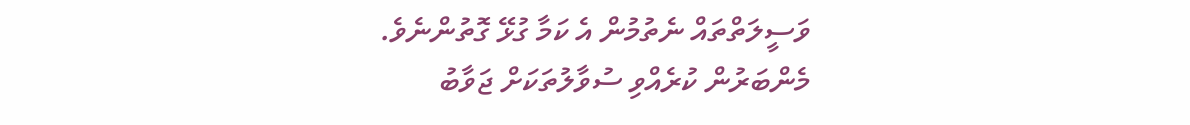ވަސީލަތްތައް ނެތުމުން އެ ކަމާ ގުޅޭ ގޮތުންނެވެ.
މެންބަރުން ކުރެއްވި ސުވާލުތަކަށް ޖަވާބު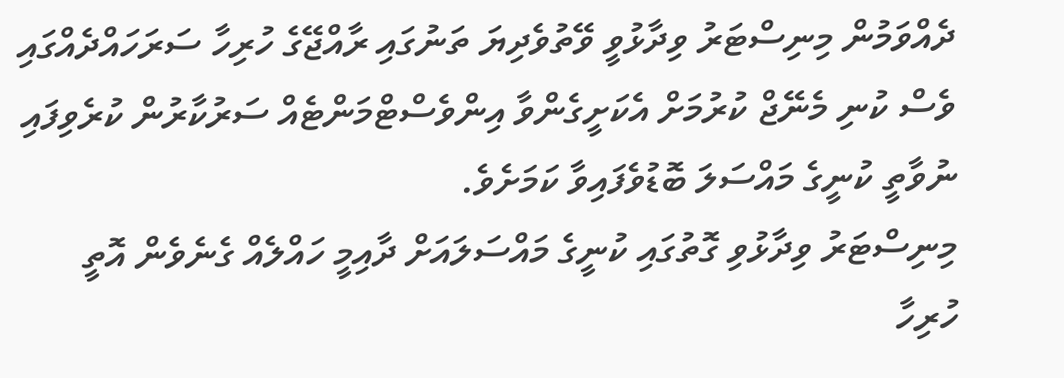ދެއްވަމުން މިނިސްޓަރު ވިދާޅުވީ ވޭތުވެދިޔަ ތަނުގައި ރާއްޖޭގެ ހުރިހާ ސަރަހައްދެއްގައި ވެސް ކުނި މެނޭޖް ކުރުމަށް އެކަށީގެންވާ އިންވެސްޓްމަންޓެއް ސަރުކާރުން ކުރެވިފައި ނުވާތީ ކުނީގެ މައްސަލަ ބޮޑުވެފައިވާ ކަމަށެވެ.
މިނިސްޓަރު ވިދާޅުވި ގޮތުގައި ކުނީގެ މައްސަލައަށް ދާއިމީ ހައްލެއް ގެނެވެން އޮތީ ހުރިހާ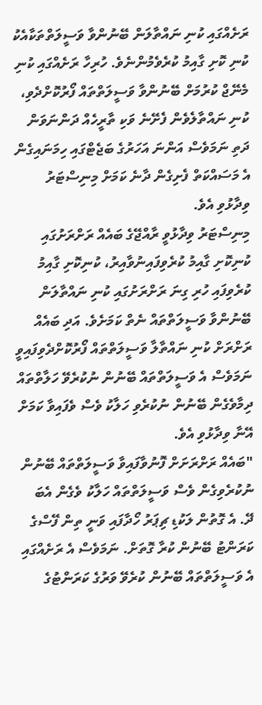ރަށެއްގައި ކުނި ނައްތާލަން ބޭނުންވާ ވަސީލަތްތަކާއެކު ކުނި ކޮށި ގާއިމު ކުރެވެމުންނެވެ. ހުރިހާ ރަށެއްގައި ކުނި މެނޭޖް ކުރުމަށް ބޭނުންވާ ވަސީލަތްތައް ފޯރުކޮށްދެވި، ކުނި ނައްތާލެވެން ފެށޭނެ ވަކި ތާރީހެއް ދަންނަވަން ދަތި ނަމަވެސް އަންނަ އަހަރުގެ ބަޖެޓްގައި ހިމަނައިގެން އެ މަސައްކަތް ފެށިގެން ދާނެ ކަމަށް މިނިސްޓަރު ވިދާޅުވި އެވެ.
މިނިސްޓަރު ވިދާޅުވީ ރާއްޖޭގެ ބައެއް ރަށްރަށުގައި ކުނިކޮށި ގާއިމު ކުރެވިފައިނުވާއިރު، ކުނިކޮށި ގާއިމު ކުރެވިފައި ހުރި ގިނަ ރަށްރަށުގައި ކުނި ނައްތާލަން ބޭނުންވާ ވަސީލަތްތައް ނެތް ކަމަށެވެ. އަދި ބައެއް ރަށްރަށް ކުނި ނައްތާލާ ވަސީލަތްތައް ފޯރުކޮށްދެވިފައިވީ ނަމަވެސް އެ ވަސީލަތްތައް ބޭނުން ނުކުރެވޭ ހަލާތްތައް ދިމާވެގެން ބޭނުން ނުކުރެވި ހަލާކު ވެސް ވެފައިވާ ކަމަށް އޭނާ ވިދާޅުވި އެވެ.
"ބައެއް ރަށްރަށަށް ފޮނުވާފައިވާ ވަސީލަތްތައް ބޭނުން ނުކުރެވިގެން ވެސް ވަސީލަތްތައް ހަލާކު ވެގެން އެބަ ދޭ. އެ ގޮތުން ލަކުޑި ޗިޕަރު ހޯދާފައި ވަނީ ތިން ފޭސްގެ ކަރަންޓު ބޭނުން ކުރާ ގޮތަށް. ނަމަވެސް އެ ރަށެއްގައި އެ ވަސީލަތްތައް ބޭނުން ކުރެވޭ ވަރުގެ ކަރަންޓުގެ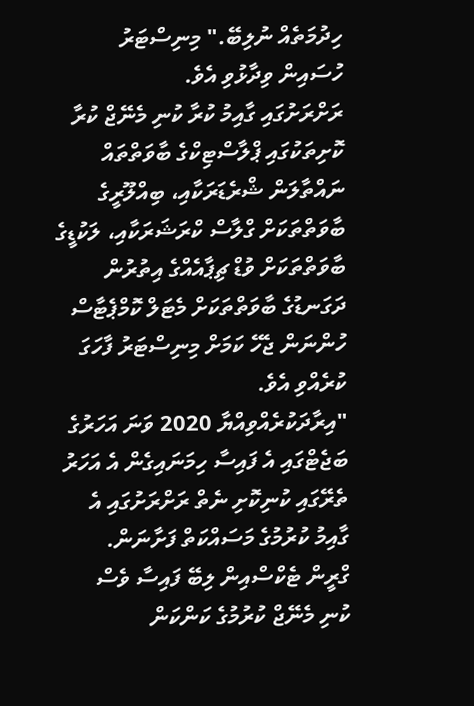ހިދުމަތެއް ނުލިބޭ." މިނިސްޓަރު ހުސައިން ވިދާޅުވި އެވެ.
ރަށްރަށުގައި ގާއިމު ކުރާ ކުނި މެނޭޖް ކުރާ ކޮށިތަކުގައި ޕްލާސްޓިކްގެ ބާވަތްތައް ނައްތާލަން ޝްރެޑަރަކާއި، ބިއްލޫރީގެ ބާވަތްތަކަށް ގްލާސް ކްރަޝަރަކާއި، ލަކުޑީގެ ބާވަތްތަކަށް ވުޑް ޗިޕާއެއްގެ އިތުރުން ދަގަނޑުގެ ބާވަތްތަކަށް މެޓަލް ކޮމްޕެޓާސް ހުންނަން ޖެހޭ ކަމަށް މިނިސްޓަރު ފާހަގަ ކުރެއްވި އެވެ.
"އިރާދަކުރެއްވިއްޔާ 2020 ވަނަ އަހަރުގެ ބަޖެޓްގައި އެ ފައިސާ ހިމަނައިގެން އެ އަހަރު ތެރޭގައި ކުނިކޮށި ނެތް ރަށްރަށުގައި އެ ގާއިމު ކުރުމުގެ މަސައްކަތް ފަށާނަން. ގްރީން ޓެކްސްއިން ލިބޭ ފައިސާ ވެސް ކުނި މެނޭޖް ކުރުމުގެ ކަންކަން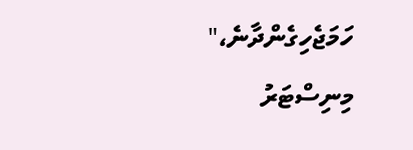ހަމަޖެހިގެންދާނެ،" މިނިސްޓަރު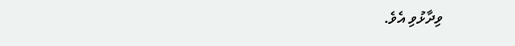ވިދާޅުވި އެވެ.